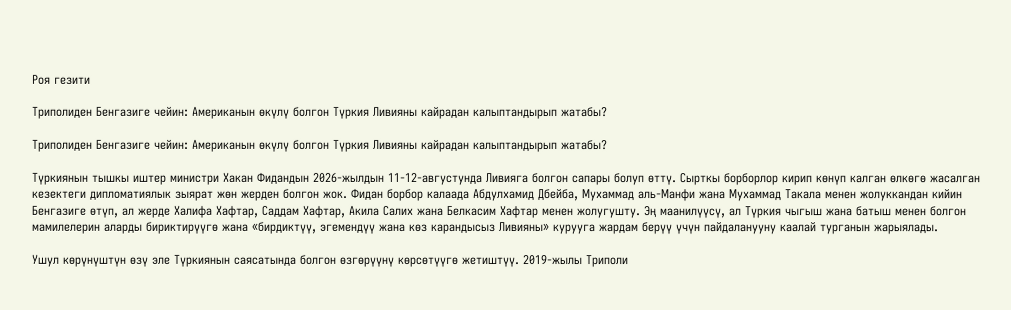Роя гезити

Триполиден Бенгазиге чейин: Американын өкүлү болгон Түркия Ливияны кайрадан калыптандырып жатабы?

Триполиден Бенгазиге чейин: Американын өкүлү болгон Түркия Ливияны кайрадан калыптандырып жатабы?

Түркиянын тышкы иштер министри Хакан Фидандын 2026-жылдын 11-12-августунда Ливияга болгон сапары болуп өттү. Сырткы борборлор кирип көнүп калган өлкөгө жасалган кезектеги дипломатиялык зыярат жөн жерден болгон жок. Фидан борбор калаада Абдулхамид Дбейба, Мухаммад аль-Манфи жана Мухаммад Такала менен жолуккандан кийин Бенгазиге өтүп, ал жерде Халифа Хафтар, Саддам Хафтар, Акила Салих жана Белкасим Хафтар менен жолугушту. Эң маанилүүсү, ал Түркия чыгыш жана батыш менен болгон мамилелерин аларды бириктирүүгө жана «бирдиктүү, эгемендүү жана көз карандысыз Ливияны» курууга жардам берүү үчүн пайдаланууну каалай турганын жарыялады.

Ушул көрүнүштүн өзү эле Түркиянын саясатында болгон өзгөрүүнү көрсөтүүгө жетиштүү. 2019-жылы Триполи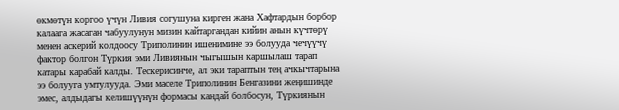өкмөтүн коргоо үчүн Ливия согушуна кирген жана Хафтардын борбор калаага жасаган чабуулунун мизин кайтаргандан кийин анын күчтөрү менен аскерий колдоосу Триполинин ишенимине ээ болууда чечүүчү фактор болгон Түркия эми Ливиянын чыгышын каршылаш тарап катары карабай калды. Тескерисинче, ал эки тараптын тең ачкычтарына ээ болууга умтулууда. Эми маселе Триполинин Бенгазини жеңишинде эмес, алдыдагы келишүүнүн формасы кандай болбосун, Түркиянын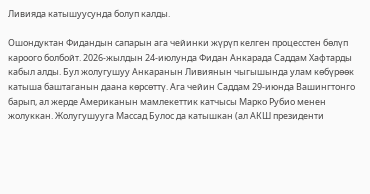Ливияда катышуусунда болуп калды.

Ошондуктан Фидандын сапарын ага чейинки жүрүп келген процесстен бөлүп кароого болбойт. 2026-жылдын 24-июлунда Фидан Анкарада Саддам Хафтарды кабыл алды. Бул жолугушуу Анкаранын Ливиянын чыгышында улам көбүрөөк катыша баштаганын даана көрсөттү. Ага чейин Саддам 29-июнда Вашингтонго барып, ал жерде Американын мамлекеттик катчысы Марко Рубио менен жолуккан. Жолугушууга Массад Булос да катышкан (ал АКШ президенти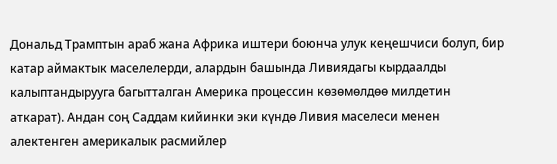Дональд Трамптын араб жана Африка иштери боюнча улук кеңешчиси болуп, бир катар аймактык маселелерди, алардын башында Ливиядагы кырдаалды калыптандырууга багытталган Америка процессин көзөмөлдөө милдетин аткарат). Андан соң Саддам кийинки эки күндө Ливия маселеси менен алектенген америкалык расмийлер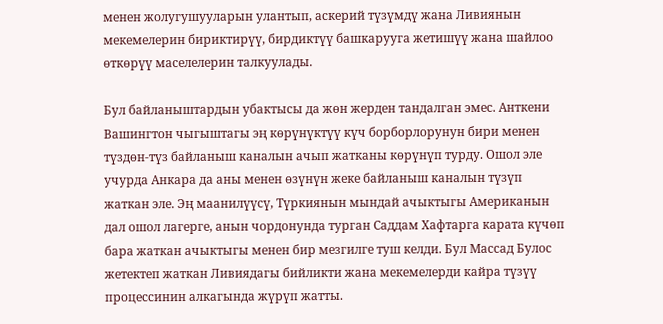менен жолугушууларын улантып, аскерий түзүмдү жана Ливиянын мекемелерин бириктирүү, бирдиктүү башкарууга жетишүү жана шайлоо өткөрүү маселелерин талкуулады.

Бул байланыштардын убактысы да жөн жерден тандалган эмес. Анткени Вашингтон чыгыштагы эң көрүнүктүү күч борборлорунун бири менен түздөн-түз байланыш каналын ачып жатканы көрүнүп турду. Ошол эле учурда Анкара да аны менен өзүнүн жеке байланыш каналын түзүп жаткан эле. Эң маанилүүсү, Түркиянын мындай ачыктыгы Американын дал ошол лагерге, анын чордонунда турган Саддам Хафтарга карата күчөп бара жаткан ачыктыгы менен бир мезгилге туш келди. Бул Массад Булос жетектеп жаткан Ливиядагы бийликти жана мекемелерди кайра түзүү процессинин алкагында жүрүп жатты.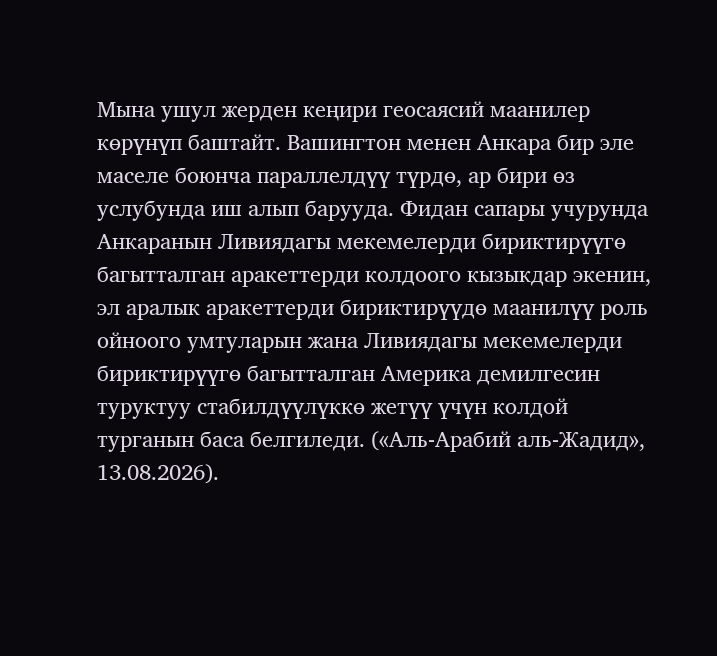Мына ушул жерден кеңири геосаясий маанилер көрүнүп баштайт. Вашингтон менен Анкара бир эле маселе боюнча параллелдүү түрдө, ар бири өз услубунда иш алып барууда. Фидан сапары учурунда Анкаранын Ливиядагы мекемелерди бириктирүүгө багытталган аракеттерди колдоого кызыкдар экенин, эл аралык аракеттерди бириктирүүдө маанилүү роль ойноого умтуларын жана Ливиядагы мекемелерди бириктирүүгө багытталган Америка демилгесин туруктуу стабилдүүлүккө жетүү үчүн колдой турганын баса белгиледи. («Аль-Арабий аль-Жадид», 13.08.2026).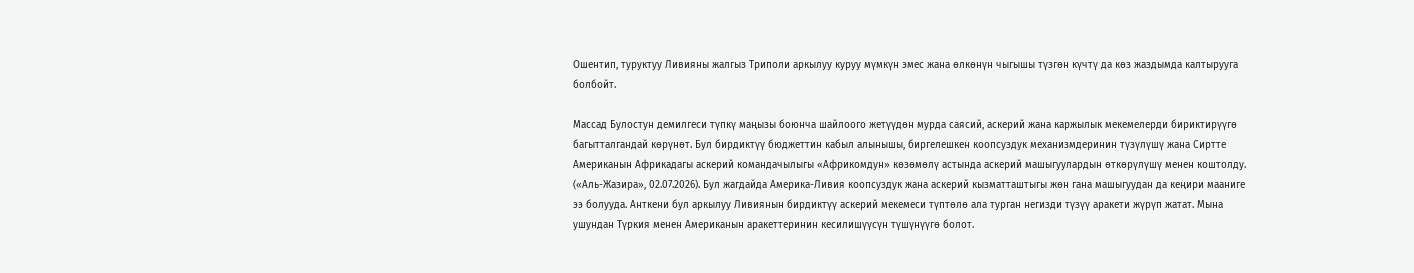Ошентип, туруктуу Ливияны жалгыз Триполи аркылуу куруу мүмкүн эмес жана өлкөнүн чыгышы түзгөн күчтү да көз жаздымда калтырууга болбойт.

Массад Булостун демилгеси түпкү маңызы боюнча шайлоого жетүүдөн мурда саясий, аскерий жана каржылык мекемелерди бириктирүүгө багытталгандай көрүнөт. Бул бирдиктүү бюджеттин кабыл алынышы, биргелешкен коопсуздук механизмдеринин түзүлүшү жана Сиртте Американын Африкадагы аскерий командачылыгы «Африкомдун» көзөмөлү астында аскерий машыгуулардын өткөрүлүшү менен коштолду. («Аль-Жазира», 02.07.2026). Бул жагдайда Америка-Ливия коопсуздук жана аскерий кызматташтыгы жөн гана машыгуудан да кеңири мааниге ээ болууда. Анткени бул аркылуу Ливиянын бирдиктүү аскерий мекемеси түптөлө ала турган негизди түзүү аракети жүрүп жатат. Мына ушундан Түркия менен Американын аракеттеринин кесилишүүсүн түшүнүүгө болот.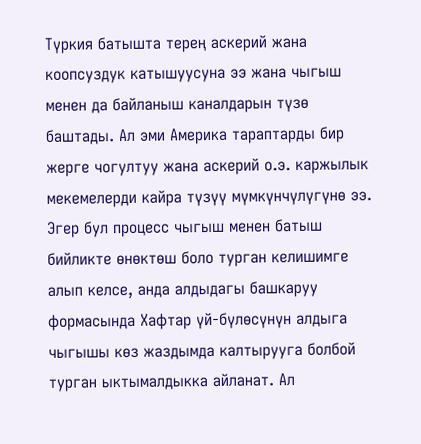Түркия батышта терең аскерий жана коопсуздук катышуусуна ээ жана чыгыш менен да байланыш каналдарын түзө баштады. Ал эми Америка тараптарды бир жерге чогултуу жана аскерий о.э. каржылык мекемелерди кайра түзүү мүмкүнчүлүгүнө ээ. Эгер бул процесс чыгыш менен батыш бийликте өнөктөш боло турган келишимге алып келсе, анда алдыдагы башкаруу формасында Хафтар үй-бүлөсүнүн алдыга чыгышы көз жаздымда калтырууга болбой турган ыктымалдыкка айланат. Ал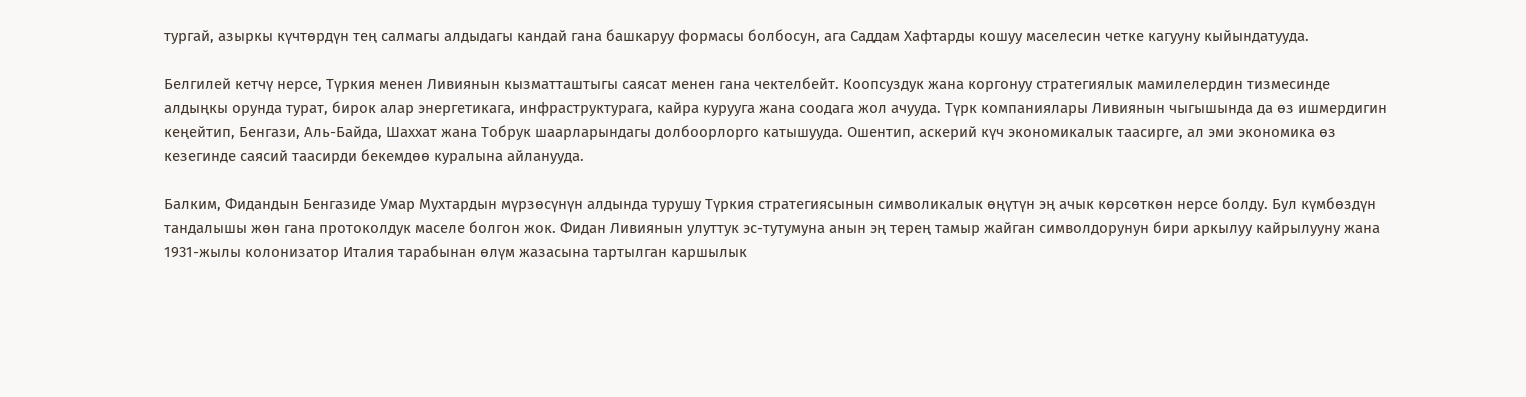тургай, азыркы күчтөрдүн тең салмагы алдыдагы кандай гана башкаруу формасы болбосун, ага Саддам Хафтарды кошуу маселесин четке кагууну кыйындатууда.

Белгилей кетчү нерсе, Түркия менен Ливиянын кызматташтыгы саясат менен гана чектелбейт. Коопсуздук жана коргонуу стратегиялык мамилелердин тизмесинде алдыңкы орунда турат, бирок алар энергетикага, инфраструктурага, кайра курууга жана соодага жол ачууда. Түрк компаниялары Ливиянын чыгышында да өз ишмердигин кеңейтип, Бенгази, Аль-Байда, Шаххат жана Тобрук шаарларындагы долбоорлорго катышууда. Ошентип, аскерий күч экономикалык таасирге, ал эми экономика өз кезегинде саясий таасирди бекемдөө куралына айланууда.

Балким, Фидандын Бенгазиде Умар Мухтардын мүрзөсүнүн алдында турушу Түркия стратегиясынын символикалык өңүтүн эң ачык көрсөткөн нерсе болду. Бул күмбөздүн тандалышы жөн гана протоколдук маселе болгон жок. Фидан Ливиянын улуттук эс-тутумуна анын эң терең тамыр жайган символдорунун бири аркылуу кайрылууну жана 1931-жылы колонизатор Италия тарабынан өлүм жазасына тартылган каршылык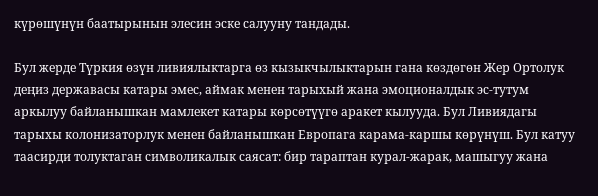күрөшүнүн баатырынын элесин эске салууну тандады.

Бул жерде Түркия өзүн ливиялыктарга өз кызыкчылыктарын гана көздөгөн Жер Ортолук деңиз державасы катары эмес, аймак менен тарыхый жана эмоционалдык эс-тутум аркылуу байланышкан мамлекет катары көрсөтүүгө аракет кылууда. Бул Ливиядагы тарыхы колонизаторлук менен байланышкан Европага карама-каршы көрүнүш. Бул катуу таасирди толуктаган символикалык саясат: бир тараптан курал-жарак, машыгуу жана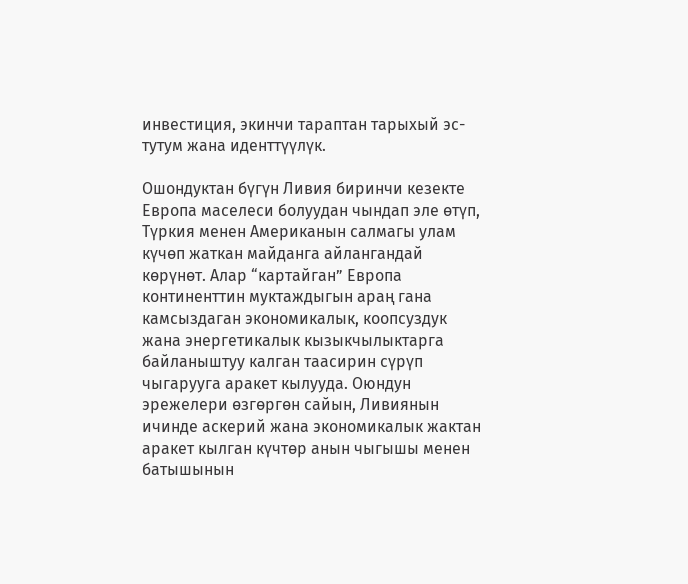инвестиция, экинчи тараптан тарыхый эс-тутум жана иденттүүлүк.

Ошондуктан бүгүн Ливия биринчи кезекте Европа маселеси болуудан чындап эле өтүп, Түркия менен Американын салмагы улам күчөп жаткан майданга айлангандай көрүнөт. Алар “картайган” Европа континенттин муктаждыгын араң гана камсыздаган экономикалык, коопсуздук жана энергетикалык кызыкчылыктарга байланыштуу калган таасирин сүрүп чыгарууга аракет кылууда. Оюндун эрежелери өзгөргөн сайын, Ливиянын ичинде аскерий жана экономикалык жактан аракет кылган күчтөр анын чыгышы менен батышынын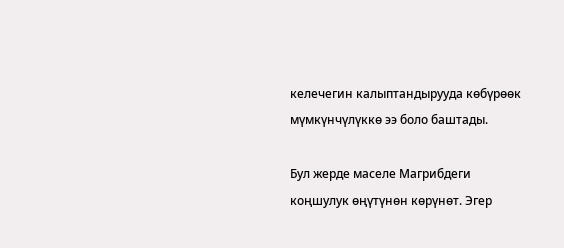келечегин калыптандырууда көбүрөөк мүмкүнчүлүккө ээ боло баштады.

Бул жерде маселе Магрибдеги коңшулук өңүтүнөн көрүнөт. Эгер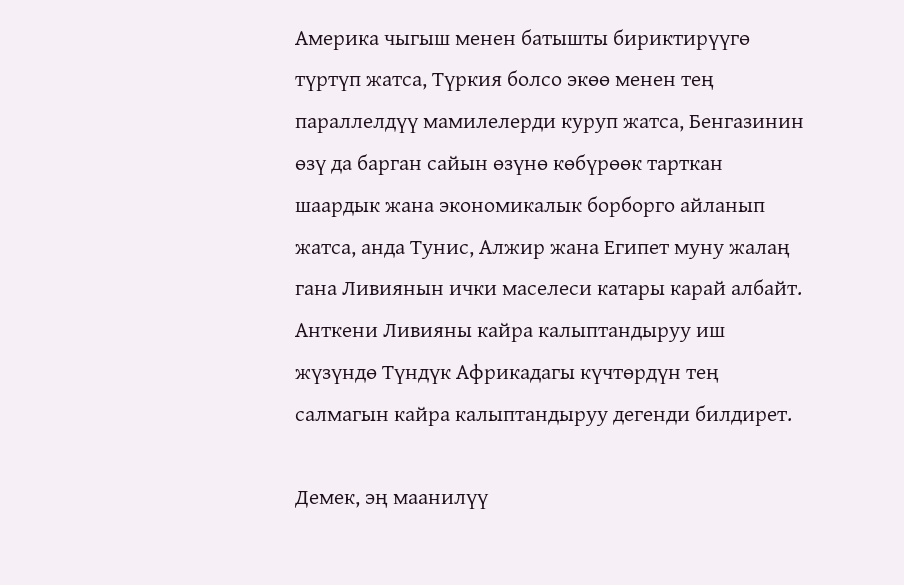Америка чыгыш менен батышты бириктирүүгө түртүп жатса, Түркия болсо экөө менен тең параллелдүү мамилелерди куруп жатса, Бенгазинин өзү да барган сайын өзүнө көбүрөөк тарткан шаардык жана экономикалык борборго айланып жатса, анда Тунис, Алжир жана Египет муну жалаң гана Ливиянын ички маселеси катары карай албайт. Анткени Ливияны кайра калыптандыруу иш жүзүндө Түндүк Африкадагы күчтөрдүн тең салмагын кайра калыптандыруу дегенди билдирет.

Демек, эң маанилүү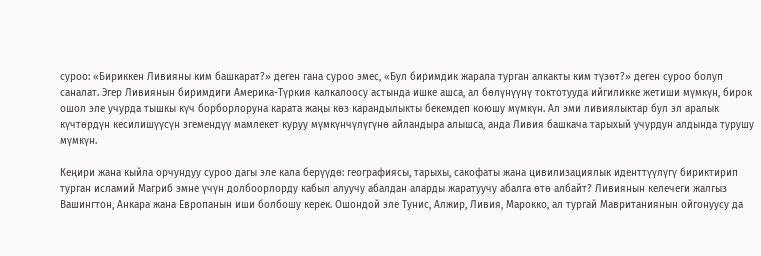суроо: «Бириккен Ливияны ким башкарат?» деген гана суроо эмес, «Бул биримдик жарала турган алкакты ким түзөт?» деген суроо болуп саналат. Эгер Ливиянын биримдиги Америка-Түркия калкалоосу астында ишке ашса, ал бөлүнүүнү токтотууда ийгиликке жетиши мүмкүн, бирок ошол эле учурда тышкы күч борборлоруна карата жаңы көз карандылыкты бекемдеп коюшу мүмкүн. Ал эми ливиялыктар бул эл аралык күчтөрдүн кесилишүүсүн эгемендүү мамлекет куруу мүмкүнчүлүгүнө айландыра алышса, анда Ливия башкача тарыхый учурдун алдында турушу мүмкүн.

Кеңири жана кыйла орчундуу суроо дагы эле кала берүүдө: географиясы, тарыхы, сакофаты жана цивилизациялык иденттүүлүгү бириктирип турган исламий Магриб эмне үчүн долбоорлорду кабыл алуучу абалдан аларды жаратуучу абалга өтө албайт? Ливиянын келечеги жалгыз Вашингтон, Анкара жана Европанын иши болбошу керек. Ошондой эле Тунис, Алжир, Ливия, Марокко, ал тургай Мавританиянын ойгонуусу да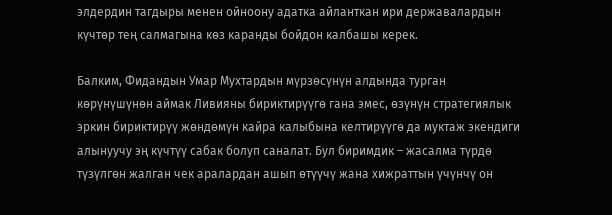элдердин тагдыры менен ойноону адатка айланткан ири державалардын күчтөр тең салмагына көз каранды бойдон калбашы керек.

Балким, Фидандын Умар Мухтардын мүрзөсүнүн алдында турган көрүнүшүнөн аймак Ливияны бириктирүүгө гана эмес, өзүнүн стратегиялык эркин бириктирүү жөндөмүн кайра калыбына келтирүүгө да муктаж экендиги алынуучу эң күчтүү сабак болуп саналат. Бул биримдик – жасалма түрдө түзүлгөн жалган чек аралардан ашып өтүүчү жана хижраттын үчүнчү он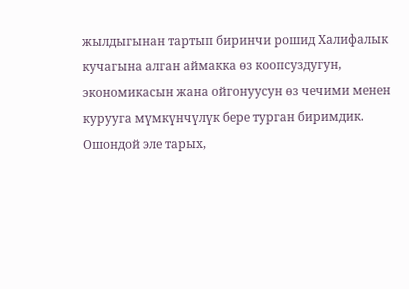жылдыгынан тартып биринчи рошид Халифалык кучагына алган аймакка өз коопсуздугун, экономикасын жана ойгонуусун өз чечими менен курууга мүмкүнчүлүк бере турган биримдик. Ошондой эле тарых,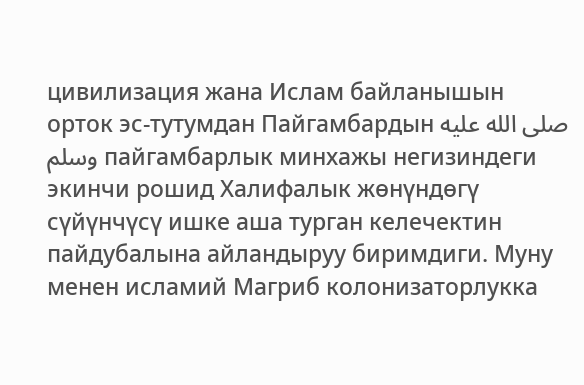цивилизация жана Ислам байланышын орток эс-тутумдан Пайгамбардын صلى الله عليه وسلم пайгамбарлык минхажы негизиндеги экинчи рошид Халифалык жөнүндөгү сүйүнчүсү ишке аша турган келечектин пайдубалына айландыруу биримдиги. Муну менен исламий Магриб колонизаторлукка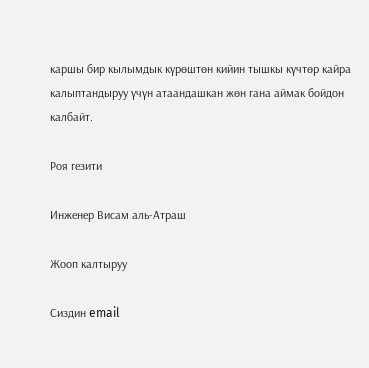каршы бир кылымдык күрөштөн кийин тышкы күчтөр кайра калыптандыруу үчүн атаандашкан жөн гана аймак бойдон калбайт.

Роя гезити

Инженер Висам аль-Атраш

Жооп калтыруу

Сиздин email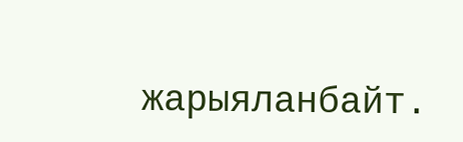жарыяланбайт.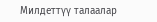Милдеттүү талаалар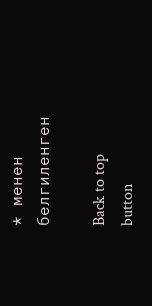* менен белгиленген

Back to top button